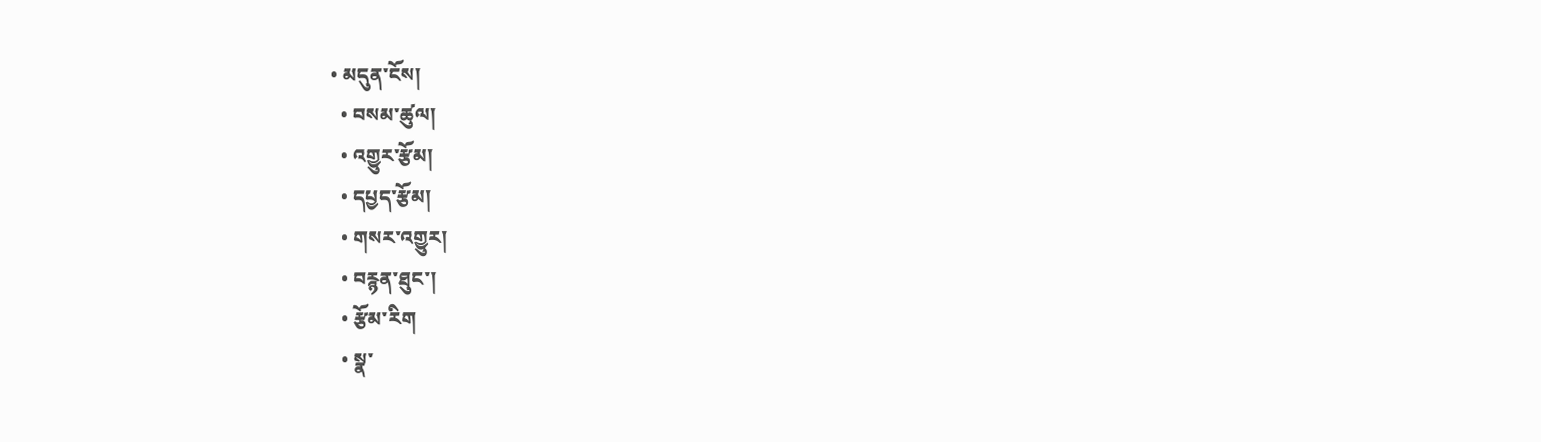• མདུན་ངོས།
  • བསམ་ཚུལ།
  • འགྱུར་རྩོམ།
  • དཔྱད་རྩོམ།
  • གསར་འགྱུར།
  • བརྙན་ཐུང་།
  • རྩོམ་རིག
  • སྣ་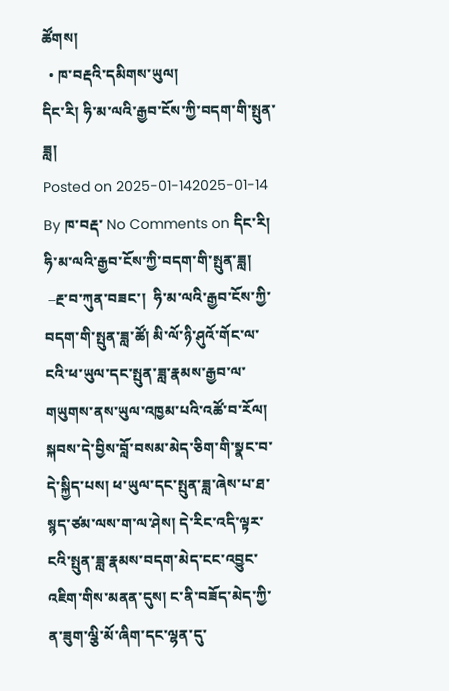ཚོགས།
  • ཁ་བརྡའི་དམིགས་ཡུལ།
དིང་རི། ཧི་མ་ལའི་རྒྱབ་ངོས་ཀྱི་བདག་གི་སྤུན་ཟླ།
Posted on 2025-01-142025-01-14 By ཁ་བརྡ་ No Comments on དིང་རི། ཧི་མ་ལའི་རྒྱབ་ངོས་ཀྱི་བདག་གི་སྤུན་ཟླ།
 –རྔ་བ་ཀུན་བཟང་།  ཧི་མ་ལའི་རྒྱབ་ངོས་ཀྱི་བདག་གི་སྤུན་ཟླ་ཚོ། མི་ལོ་ཉི་ཤུའོ་གོང་ལ་ངའི་ཕ་ཡུལ་དང་སྤུན་ཟླ་རྣམས་རྒྱབ་ལ་གཡུགས་ནས་ཡུལ་འཁྱམ་པའི་འཚོ་བ་རོལ། སྐབས་དེ་བྱིས་བློ་བསམ་མེད་ཅིག་གི་སྣང་བ་དེ་སྐྱིད་པས། ཕ་ཡུལ་དང་སྤུན་ཟླ་ཞེས་པ་ཐ་སྙད་ཙམ་ལས་ག་ལ་ཤེས། དེ་རིང་འདི་ལྟར་ངའི་སྤུན་ཟླ་རྣམས་བདག་མེད་ངང་འབྱུང་འཇིག་གིས་མནན་དུས། ང་ནི་བཟོད་མེད་ཀྱི་ན་ཟུག་ལྕི་མོ་ཞིག་དང་ལྷན་དུ་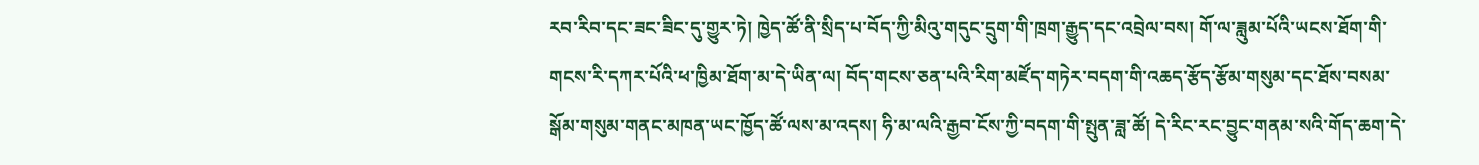རབ་རིབ་དང་ཟང་ཟིང་དུ་གྱུར་ཏེ། ཁྱེད་ཚོ་ནི་སྲིད་པ་བོད་ཀྱི་མིའུ་གདུང་དྲུག་གི་ཁྲག་རྒྱུད་དང་འབྲེལ་བས། གོ་ལ་ཟླུམ་པོའི་ཡངས་ཐོག་གི་གངས་རི་དཀར་པོའི་ཕ་ཁྱིམ་ཐོག་མ་དེ་ཡིན་ལ། བོད་གངས་ཅན་པའི་རིག་མཛོད་གཏེར་བདག་གི་འཆད་རྩོད་རྩོམ་གསུམ་དང་ཐོས་བསམ་སྒོམ་གསུམ་གནང་མཁན་ཡང་ཁྱོད་ཚོ་ལས་མ་འདས། ཧི་མ་ལའི་རྒྱབ་ངོས་ཀྱི་བདག་གི་སྤུན་ཟླ་ཚོ། དེ་རིང་རང་བྱུང་གནམ་སའི་གོད་ཆག་དེ་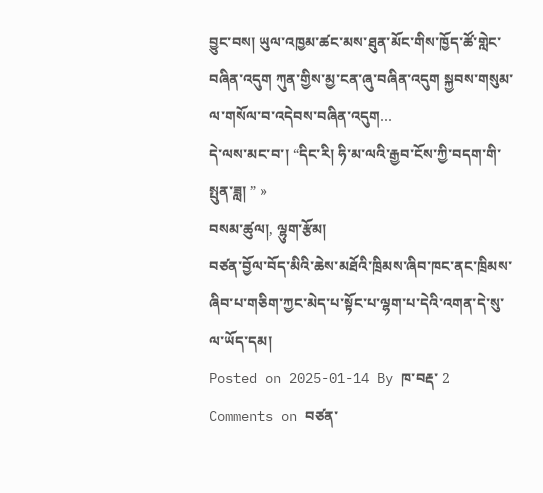བྱུང་བས། ཡུལ་འཁྱམ་ཚང་མས་ཐུན་མོང་གིས་ཁྱོད་ཚོ་གླེང་བཞིན་འདུག ཀུན་གྱིས་མྱ་ངན་ཞུ་བཞིན་འདུག སྐྱབས་གསུམ་ལ་གསོལ་བ་འདེབས་བཞིན་འདུག…
དེ་ལས་མང་བ་། “དིང་རི། ཧི་མ་ལའི་རྒྱབ་ངོས་ཀྱི་བདག་གི་སྤུན་ཟླ། ” »
བསམ་ཚུལ།, ལྷུག་རྩོམ།
བཙན་བྱོལ་བོད་མིའི་ཆེས་མཐོའི་ཁྲིམས་ཞིབ་ཁང་ནང་ཁྲིམས་ཞིབ་པ་གཅིག་ཀྱང་མེད་པ་སྟོང་པ་ལྷག་པ་དེའི་འགན་དེ་སུ་ལ་ཡོད་དམ།
Posted on 2025-01-14 By ཁ་བརྡ་ 2 Comments on བཙན་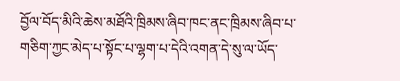བྱོལ་བོད་མིའི་ཆེས་མཐོའི་ཁྲིམས་ཞིབ་ཁང་ནང་ཁྲིམས་ཞིབ་པ་གཅིག་ཀྱང་མེད་པ་སྟོང་པ་ལྷག་པ་དེའི་འགན་དེ་སུ་ལ་ཡོད་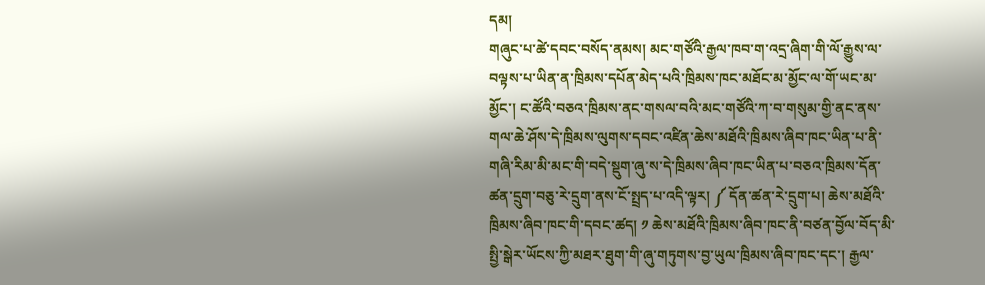དམ།
གཞུང་པ་ཚེ་དབང་བསོད་ནམས། མང་གཙོའི་རྒྱལ་ཁབ་ག་འདྲ་ཞིག་གི་ལོ་རྒྱུས་ལ་བལྟས་པ་ཡིན་ན་ཁྲིམས་དཔོན་མེད་པའི་ཁྲིམས་ཁང་མཐོང་མ་མྱོང་ལ་གོ་ཡང་མ་མྱོང་། ང་ཚོའི་བཅའ་ཁྲིམས་ནང་གསལ་བའི་མང་གཙོའི་ཀ་བ་གསུམ་གྱི་ནང་ནས་གལ་ཆེ་ཤོས་དེ་ཁྲིམས་ལུགས་དབང་འཛིན་ཆེས་མཐོའི་ཁྲིམས་ཞིབ་ཁང་ཡིན་པ་ནི་གཞི་རིམ་མི་མང་གི་བདེ་སྡུག་ཞུ་ས་དེ་ཁྲིམས་ཞིབ་ཁང་ཡིན་པ་བཅའ་ཁྲིམས་དོན་ཚན་དྲུག་བཅུ་རེ་དྲུག་ནས་ངོ་སྤྲད་པ་འདི་ལྟར། ༼ དོན་ཚན་རེ་དྲུག་པ། ཆེས་མཐོའི་ཁྲིམས་ཞིབ་ཁང་གི་དབང་ཚད། ༡ ཆེས་མཐོའི་ཁྲིམས་ཞིབ་ཁང་ནི་བཙན་བྱོལ་བོད་མི་སྤྱི་སྒེར་ཡོངས་ཀྱི་མཐར་ཐུག་གི་ཞུ་གཏུགས་བྱ་ཡུལ་ཁྲིམས་ཞིབ་ཁང་དང་། རྒྱལ་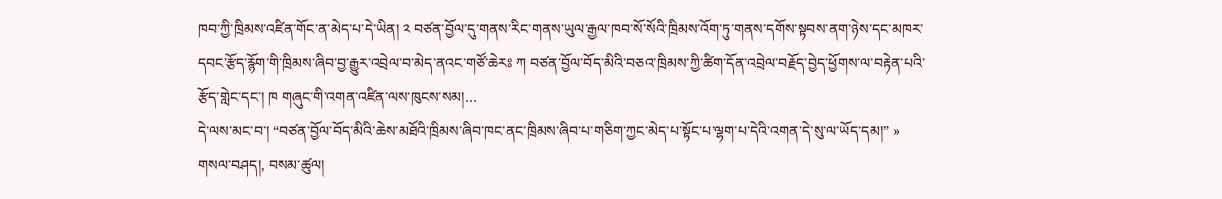ཁབ་ཀྱི་ཁྲིམས་འཛིན་གོང་ན་མེད་པ་དེ་ཡིན། ༢ བཙན་བྱོལ་དུ་གནས་རིང་གནས་ཡུལ་རྒྱལ་ཁབ་སོ་སོའི་ཁྲིམས་འོག་ཏུ་གནས་དགོས་སྟབས་ནག་ཉེས་དང་མཁར་དབང་རྩོད་རྙོག་གི་ཁྲིམས་ཞིབ་བྱ་རྒྱུར་འབྲེལ་བ་མེད་ནའང་གཙོ་ཆེརཿ ཀ བཙན་བྱོལ་བོད་མིའི་བཅའ་ཁྲིམས་ཀྱི་ཚིག་དོན་འབྲེལ་བརྗོད་བྱེད་ཕྱོགས་ལ་བརྟེན་པའི་རྩོད་གླེང་དང་། ཁ གཞུང་གི་འགན་འཛིན་ལས་ཁུངས་སམ།…
དེ་ལས་མང་བ་། “བཙན་བྱོལ་བོད་མིའི་ཆེས་མཐོའི་ཁྲིམས་ཞིབ་ཁང་ནང་ཁྲིམས་ཞིབ་པ་གཅིག་ཀྱང་མེད་པ་སྟོང་པ་ལྷག་པ་དེའི་འགན་དེ་སུ་ལ་ཡོད་དམ།” »
གསལ་བཤད།, བསམ་ཚུལ།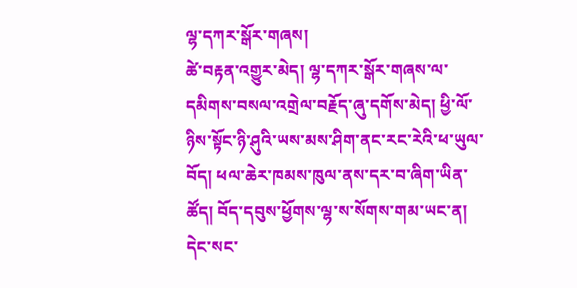ལྷ་དཀར་སྒོར་གཞས།
ཚེ་བརྟན་འགྱུར་མེད། ལྷ་དཀར་སྒོར་གཞས་ལ་དམིགས་བསལ་འགྲེལ་བརྗོད་ཞུ་དགོས་མེད། ཕྱི་ལོ་ཉིས་སྟོང་ཉི་ཤུའི་ཡས་མས་ཤིག་ནང་རང་རེའི་ཕ་ཡུལ་བོད། ཕལ་ཆེར་ཁམས་ཁུལ་ནས་དར་བ་ཞིག་ཡིན་ཚོད། བོད་དབུས་ཕྱོགས་ལྷ་ས་སོགས་གམ་ཡང་ན། དེང་སང་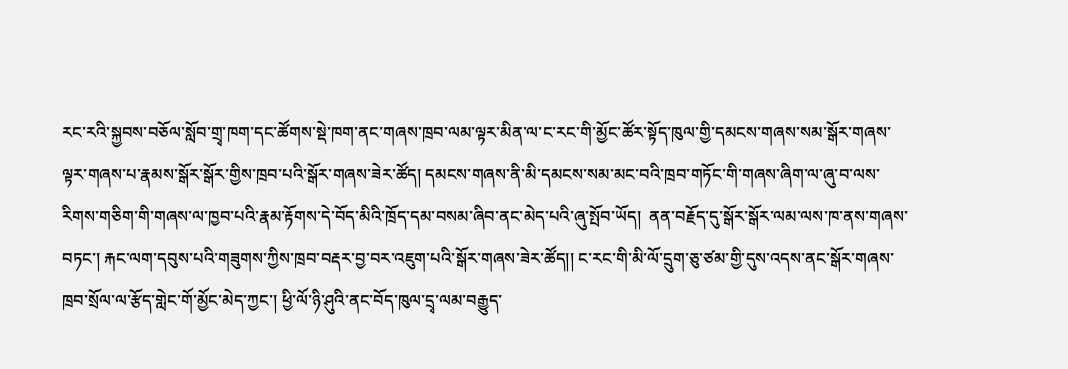རང་རའི་སྐྱབས་བཅོལ་སློབ་གྲྭ་ཁག་དང་ཚོགས་སྡེ་ཁག་ནང་གཞས་ཁྲབ་ལམ་ལྟར་མིན་ལ་ང་རང་གི་མྱོང་ཚོར་སྟོད་ཁུལ་གྱི་དམངས་གཞས་སམ་སྒོར་གཞས་ལྟར་གཞས་པ་རྣམས་སྒོར་སྒོར་གྱིས་ཁྲབ་པའི་སྒོར་གཞས་ཟེར་ཚོད། དམངས་གཞས་ནི་མི་དམངས་སམ་མང་བའི་ཁྲབ་གཏོང་གི་གཞས་ཞིག་ལ་ཞུ་བ་ལས་རིགས་གཅིག་གི་གཞས་ལ་ཁྱབ་པའི་རྣམ་རྟོགས་དེ་བོད་མིའི་ཁྲོད་དམ་བསམ་ཞིབ་ནང་མེད་པའི་ཞུ་སྤོབ་ཡོད།  ནན་བརྗོད་དུ་སྒོར་སྒོར་ལམ་ལས་ཁ་ནས་གཞས་བཏང་། རྐང་ལག་དབུས་པའི་གཟུགས་ཀྱིས་ཁྲབ་བརྡར་བྱ་བར་འཇུག་པའི་སྒོར་གཞས་ཟེར་ཚོད།། ང་རང་གི་མི་ལོ་དྲུག་ཅུ་ཙམ་གྱི་དུས་འདས་ནང་སྒོར་གཞས་ཁྲབ་སྲོལ་ལ་རྩོད་གླེང་གོ་མྱོང་མེད་ཀྱང་། ཕྱི་ལོ་ཉི་ཤུའི་ནང་བོད་ཁུལ་དྲྭ་ལམ་བརྒྱུད་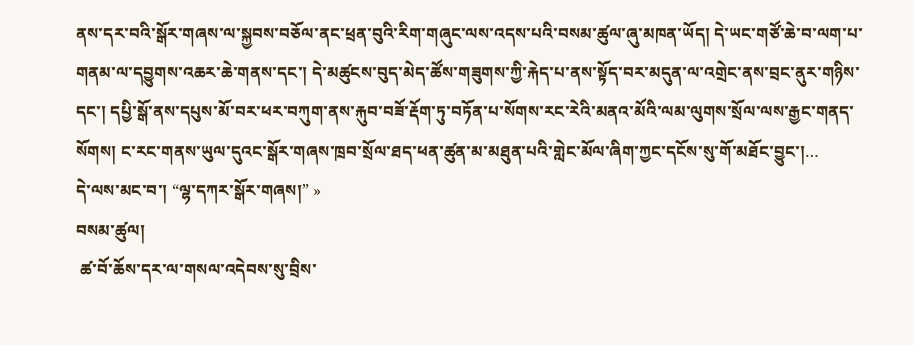ནས་དར་བའི་སྒོར་གཞས་ལ་སྐྱབས་བཅོལ་ནང་ཕྲན་བུའི་རིག་གཞུང་ལས་འདས་པའི་བསམ་ཚུལ་ཞུ་མཁན་ཡོད། དེ་ཡང་གཙོ་ཆེ་བ་ལག་པ་གནམ་ལ་དབྱུགས་འཆར་ཆེ་གནས་དང་། དེ་མཚུངས་བུད་མེད་ཚོས་གཟུགས་ཀྱི་རྐེད་པ་ནས་སྟོད་བར་མདུན་ལ་འགྲེང་ནས་བྲང་ནུར་གཉིས་དང་། དཔྱི་སྒོ་ནས་དཔུས་མོ་བར་ཕར་བཀུག་ནས་རྐུབ་བཟོ་རྡོག་ཏུ་བཏོན་པ་སོགས་རང་རེའི་མནའ་མོའི་ལམ་ལུགས་སྲོལ་ལས་རྒྱང་གནད་སོགས། ང་རང་གནས་ཡུལ་དུའང་སྒོར་གཞས་ཁྲབ་སྲོལ་ཐད་ཕན་ཚུན་མ་མཐུན་པའི་གླེང་མོལ་ཞིག་ཀྱང་དངོས་སུ་གོ་མཐོང་བྱུང་།…
དེ་ལས་མང་བ་། “ལྷ་དཀར་སྒོར་གཞས།” »
བསམ་ཚུལ།
 ཚ་བོ་ཆོས་དར་ལ་གསལ་འདེབས་སུ་བྲིས་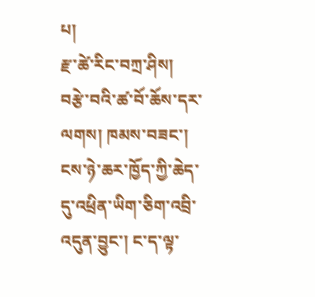པ།
རྫ་ཚེ་རིང་བཀྲ་ཤིས།   བརྩེ་བའི་ཚ་བོ་ཆོས་དར་ལགས། ཁམས་བཟང་། ངས་ཉེ་ཆར་ཁྱོད་ཀྱི་ཆེད་དུ་འཕྲིན་ཡིག་ཅིག་འབྲི་འདུན་བྱུང་། ང་ད་ལྟ་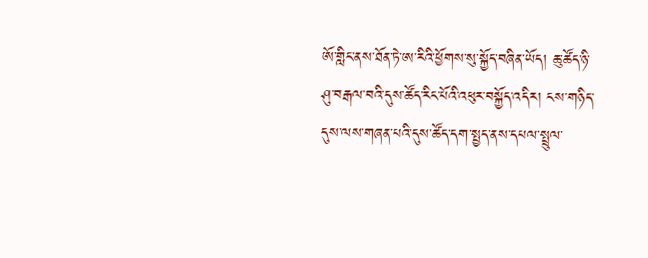ཨོ་གླིང་ནས་ཐོན་ཏེ་ཨ་རིའི་ཕྱོགས་སུ་སྐྱོད་བཞིན་ཡོད། ཆུ་ཚོད་ཉི་ཤུ་བརྒལ་བའི་དུས་ཚོད་རིང་པོའི་འཕུར་བསྐྱོད་འདིར། ངས་གཉིད་དུས་ལས་གཞན་པའི་དུས་ཚོད་དག་སྤྱད་ནས་དཔལ་སྤྲུལ་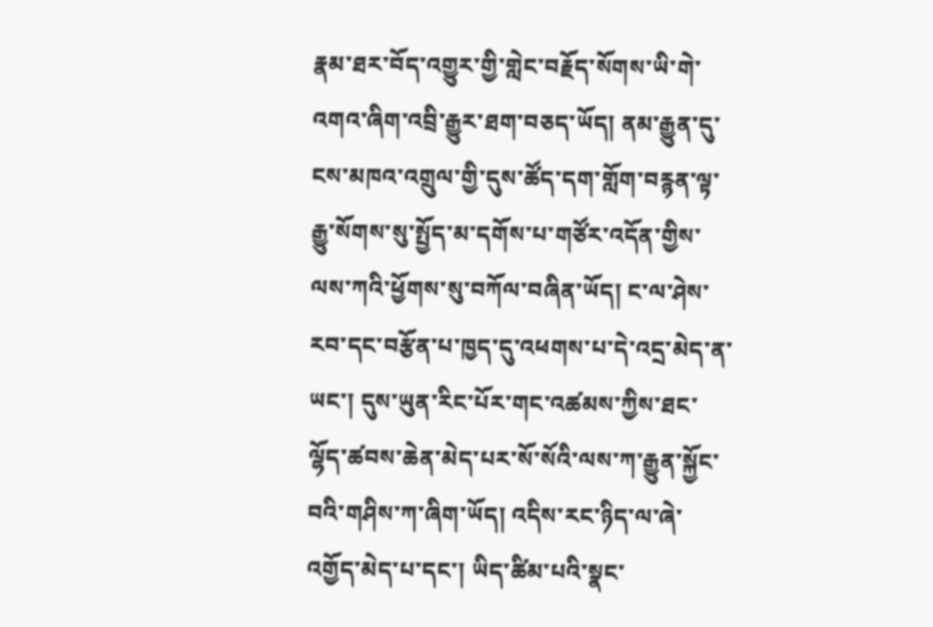རྣམ་ཐར་བོད་འགྱུར་གྱི་གླེང་བརྗོད་སོགས་ཡི་གེ་འགའ་ཞིག་འབྲི་རྒྱུར་ཐག་བཅད་ཡོད། ནམ་རྒྱུན་དུ་ངས་མཁའ་འགྲུལ་གྱི་དུས་ཚོད་དག་གློག་བརྙན་ལྟ་རྒྱུ་སོགས་སུ་སྤྱོད་མ་དགོས་པ་གཙོར་འདོན་གྱིས་ལས་ཀའི་ཕྱོགས་སུ་བཀོལ་བཞིན་ཡོད། ང་ལ་ཤེས་རབ་དང་བརྩོན་པ་ཁྱད་དུ་འཕགས་པ་དེ་འདྲ་མེད་ན་ཡང་། དུས་ཡུན་རིང་པོར་གང་འཚམས་ཀྱིས་ཐང་ལྷོད་ཚབས་ཆེན་མེད་པར་སོ་སོའི་ལས་ཀ་རྒྱུན་སྐྱོང་བའི་གཤིས་ཀ་ཞིག་ཡོད། འདིས་རང་ཉིད་ལ་ཞེ་འགྱོད་མེད་པ་དང་། ཡིད་ཚིམ་པའི་སྣང་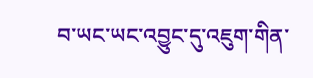བ་ཡང་ཡང་འབྱུང་དུ་འཇུག་གིན་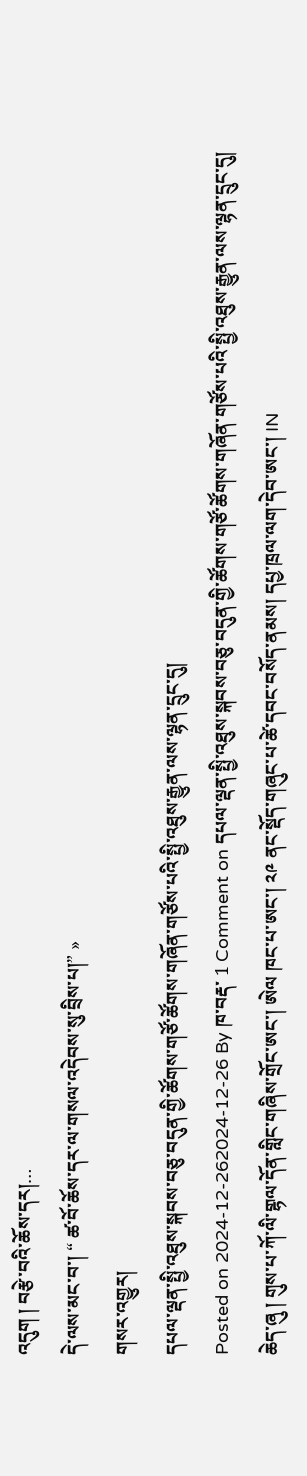འདུག ། བརྩེ་བའི་ཆོས་དར།…
དེ་ལས་མང་བ་། “ ཚ་བོ་ཆོས་དར་ལ་གསལ་འདེབས་སུ་བྲིས་པ།” »
གསར་འགྱུར།
དཔལ་ལྡན་སྤྱི་འཐུས་སྐབས་བཅུ་བདུན་གྱི་ཚོགས་གཙོ་ཚོགས་གཞོན་གཙོས་པའི་སྤྱི་འཐུས་རྒྱུན་ལས་ལྷན་དྲུང་དུ།
Posted on 2024-12-262024-12-26 By ཁ་བརྡ་ 1 Comment on དཔལ་ལྡན་སྤྱི་འཐུས་སྐབས་བཅུ་བདུན་གྱི་ཚོགས་གཙོ་ཚོགས་གཞོན་གཙོས་པའི་སྤྱི་འཐུས་རྒྱུན་ལས་ལྷན་དྲུང་དུ།
ཆེད་ཞུ ། གུས་པ་ཀོ་ལི་གྷལ་དོན་གླིང་གཞིས་གྲོང་ཨང་། ཨེལ ཁང་པ་ཨང་། ༢༩ ནང་སྡོད་གཞུང་པ་ཚེ་དབང་བསོད་ནམས། དཔྱ་ཁྲལ་ལག་དེབ་ཨང་། IN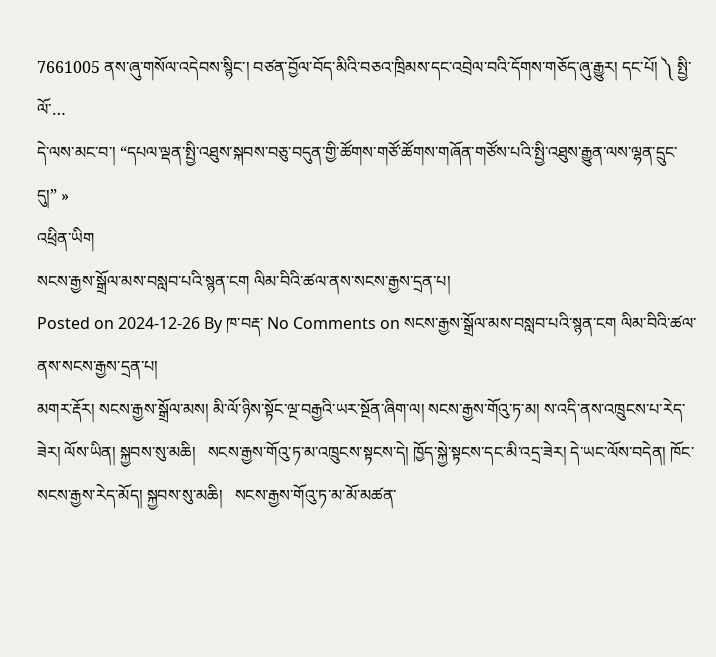7661005 ནས་ཞུ་གསོལ་འདེབས་སྙིང་། བཙན་བྱོལ་བོད་མིའི་བཅའ་ཁྲིམས་དང་འབྲེལ་བའི་དོགས་གཅོད་ཞུ་རྒྱུར། དང་པོ། ༽ སྤྱི་ལོ་…
དེ་ལས་མང་བ་། “དཔལ་ལྡན་སྤྱི་འཐུས་སྐབས་བཅུ་བདུན་གྱི་ཚོགས་གཙོ་ཚོགས་གཞོན་གཙོས་པའི་སྤྱི་འཐུས་རྒྱུན་ལས་ལྷན་དྲུང་དུ།” »
འཕྲིན་ཡིག
སངས་རྒྱས་སྒྲོལ་མས་བསླབ་པའི་སྙན་ངག ལིམ་བིའི་ཚལ་ནས་སངས་རྒྱས་དྲན་པ།
Posted on 2024-12-26 By ཁ་བརྡ་ No Comments on སངས་རྒྱས་སྒྲོལ་མས་བསླབ་པའི་སྙན་ངག ལིམ་བིའི་ཚལ་ནས་སངས་རྒྱས་དྲན་པ།
མགར་རྡོར། སངས་རྒྱས་སྒྲོལ་མས། མི་ལོ་ཉིས་སྟོང་ལྔ་བརྒྱའི་ཡར་སྔོན་ཞིག་ལ། སངས་རྒྱས་གོའུ་ཏ་མ། ས་འདི་ནས་འཁྲུངས་པ་རེད་ཟེར། ལོས་ཡིན། སྐྱབས་སུ་མཆི།   སངས་རྒྱས་གོའུ་ཏ་མ་འཁྲུངས་སྟངས་དེ། ཁྱོད་སྐྱེ་སྟངས་དང་མི་འདྲ་ཟེར། དེ་ཡང་ལོས་བདེན། ཁོང་སངས་རྒྱས་རེད་མོད། སྐྱབས་སུ་མཆི།   སངས་རྒྱས་གོའུ་ཏ་མ་མོ་མཚན་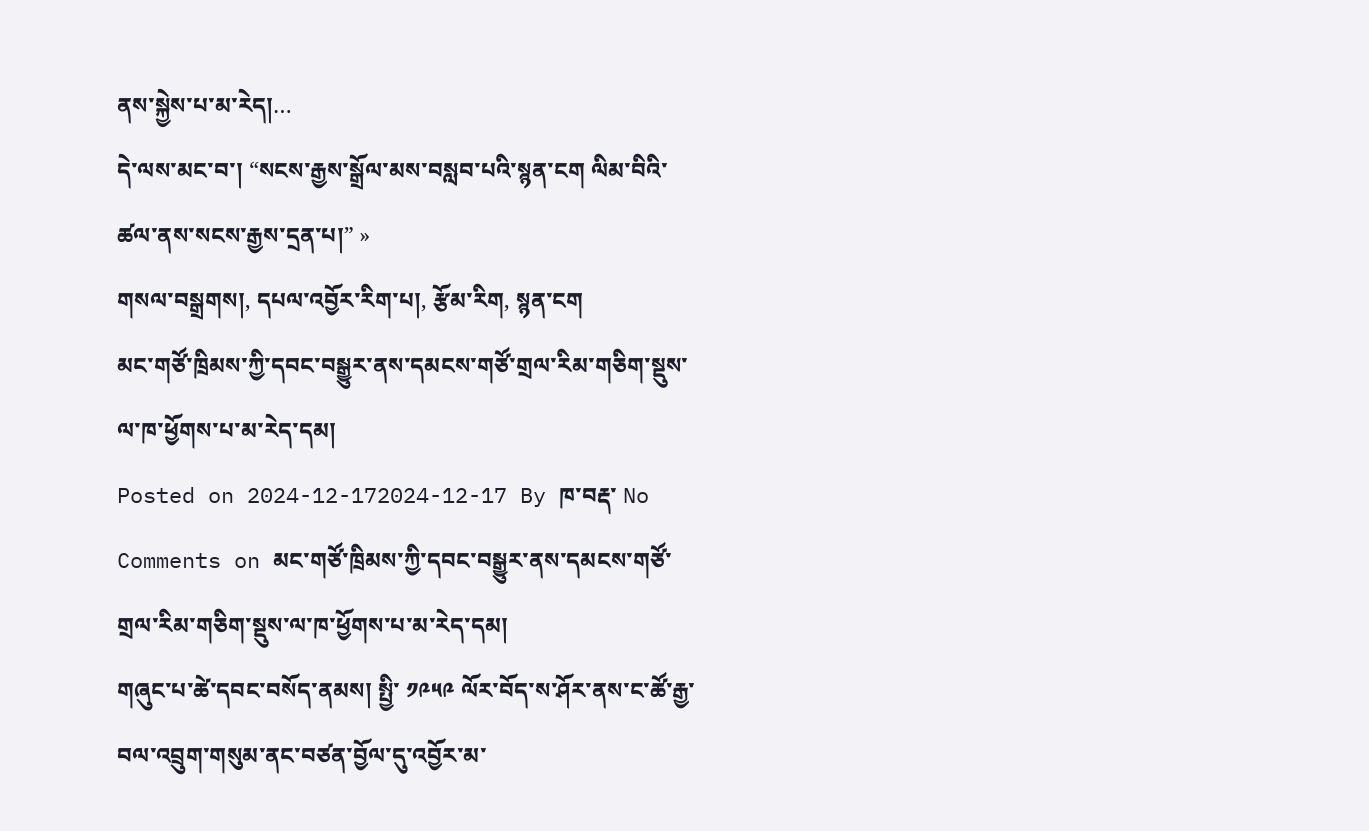ནས་སྐྱེས་པ་མ་རེད།…
དེ་ལས་མང་བ་། “སངས་རྒྱས་སྒྲོལ་མས་བསླབ་པའི་སྙན་ངག ལིམ་བིའི་ཚལ་ནས་སངས་རྒྱས་དྲན་པ།” »
གསལ་བསྒྲགས།, དཔལ་འབྱོར་རིག་པ།, རྩོམ་རིག, སྙན་ངག
མང་གཙོ་ཁྲིམས་ཀྱི་དབང་བསྒྱུར་ནས་དམངས་གཙོ་གྲལ་རིམ་གཅིག་སྡུས་ལ་ཁ་ཕྱོགས་པ་མ་རེད་དམ།
Posted on 2024-12-172024-12-17 By ཁ་བརྡ་ No Comments on མང་གཙོ་ཁྲིམས་ཀྱི་དབང་བསྒྱུར་ནས་དམངས་གཙོ་གྲལ་རིམ་གཅིག་སྡུས་ལ་ཁ་ཕྱོགས་པ་མ་རེད་དམ།
གཞུང་པ་ཚེ་དབང་བསོད་ནམས། སྤྱི་ ༡༩༥༩ ལོར་བོད་ས་ཤོར་ནས་ང་ཚོ་རྒྱ་བལ་འབྲུག་གསུམ་ནང་བཙན་བྱོལ་དུ་འབྱོར་མ་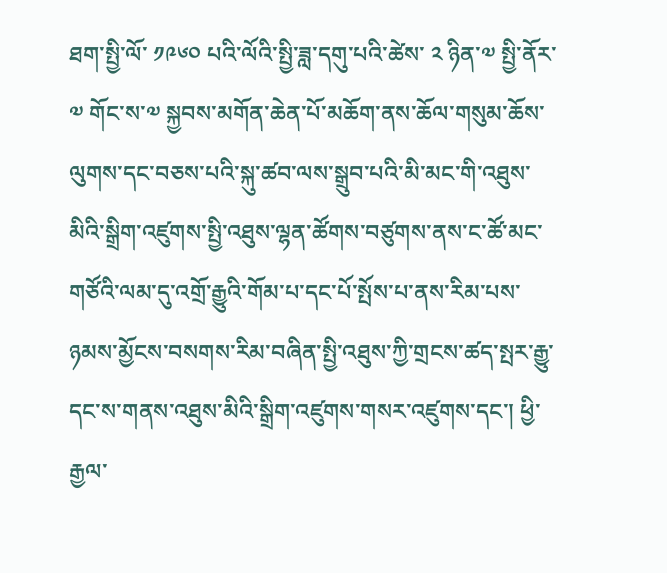ཐག་སྤྱི་ལོ་ ༡༩༦༠ པའི་ལོའི་སྤྱི་ཟླ་དགུ་པའི་ཚེས་ ༢ ཉིན་༧ སྤྱི་ནོར་༧ གོང་ས་༧ སྐྱབས་མགོན་ཆེན་པོ་མཆོག་ནས་ཆོལ་གསུམ་ཆོས་ལུགས་དང་བཅས་པའི་སྐུ་ཚབ་ལས་སྒྲུབ་པའི་མི་མང་གི་འཐུས་མིའི་སྒྲིག་འཛུགས་སྤྱི་འཐུས་ལྷན་ཚོགས་བཙུགས་ནས་ང་ཚོ་མང་གཙོའི་ལམ་དུ་འགྲོ་རྒྱུའི་གོམ་པ་དང་པོ་སྤོས་པ་ནས་རིམ་པས་ཉམས་མྱོངས་བསགས་རིམ་བཞིན་སྤྱི་འཐུས་ཀྱི་གྲངས་ཚད་སྤར་རྒྱུ་དང་ས་གནས་འཐུས་མིའི་སྒྲིག་འཛུགས་གསར་འཛུགས་དང་། ཕྱི་རྒྱལ་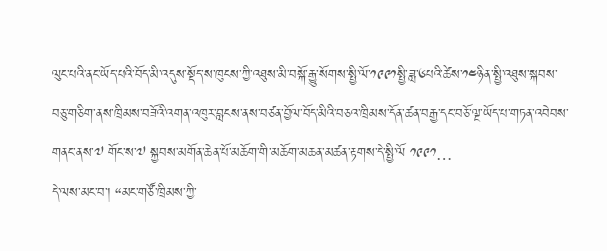ལུང་པའི་ནང་ཡོད་པའི་བོད་མི་འདུས་སྡོད་ས་ཁུངས་ཀྱི་འཐུས་མི་བསྐོ་རྒྱུ་སོགས་སྤྱི་ལོ་༡༩༩༡སྤྱི་ཟླ་༦པའི་ཚེས་༡༤ཉིན་སྤྱི་འཐུས་སྐབས་བཅུ་གཅིག་ནས་ཁྲིམས་བཟོའི་འགན་འཁུར་བླངས་ནས་བཙན་བྱོལ་བོད་མིའི་བཅའ་ཁྲིམས་དོན་ཚན་བརྒྱ་དང་བཅོ་ལྔ་ཡོད་པ་གཏན་འབེབས་གནང་ནས་༧ གོང་ས་༧ སྐྱབས་མགོན་ཆེན་པོ་མཆོག་གི་མཆོག་མཆན་མཚན་རྟགས་དེ་སྤྱི་ལོ ༡༩༩༡…
དེ་ལས་མང་བ་། “མང་གཙོ་ཁྲིམས་ཀྱི་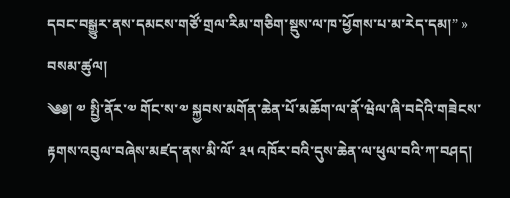དབང་བསྒྱུར་ནས་དམངས་གཙོ་གྲལ་རིམ་གཅིག་སྡུས་ལ་ཁ་ཕྱོགས་པ་མ་རེད་དམ།” »
བསམ་ཚུལ།
༄༅། ༧ སྤྱི་ནོར་༧ གོང་ས་༧ སྐྱབས་མགོན་ཆེན་པོ་མཆོག་ལ་ནོ་ཝེལ་ཞི་བདེའི་གཟེངས་རྟགས་འབུལ་བཞེས་མཛད་ནས་མི་ལོ་ ༣༥ འཁོར་བའི་དུས་ཆེན་ལ་ཕུལ་བའི་ཀ་བཤད།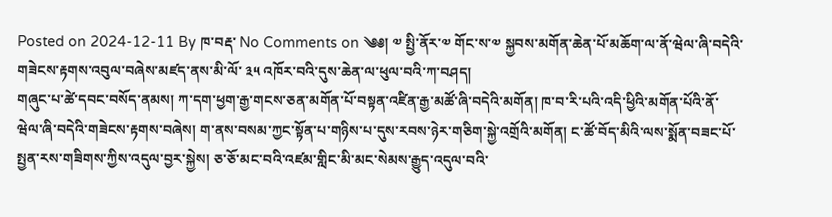Posted on 2024-12-11 By ཁ་བརྡ་ No Comments on ༄༅། ༧ སྤྱི་ནོར་༧ གོང་ས་༧ སྐྱབས་མགོན་ཆེན་པོ་མཆོག་ལ་ནོ་ཝེལ་ཞི་བདེའི་གཟེངས་རྟགས་འབུལ་བཞེས་མཛད་ནས་མི་ལོ་ ༣༥ འཁོར་བའི་དུས་ཆེན་ལ་ཕུལ་བའི་ཀ་བཤད།
གཞུང་པ་ཚེ་དབང་བསོད་ནམས། ཀ་དག་ཕྱག་རྒྱ་གངས་ཅན་མགོན་པོ་བསྟན་འཛིན་རྒྱ་མཚོ་ཞི་བདེའི་མགོན། ཁ་བ་རི་པའི་འདི་ཕྱིའི་མགོན་པོའི་ནོ་ཝེལ་ཞི་བདེའི་གཟེངས་རྟགས་བཞེས། ག་ནས་བསམ་ཀྱང་སྟོན་པ་གཉིས་པ་དུས་རབས་ཉེར་གཅིག་སྐྱེ་འགྲོའི་མགོན། ང་ཚོ་བོད་མིའི་ལས་སྨོན་བཟང་པོ་སྤྱན་རས་གཟིགས་ཀྱིས་འདུལ་བྱར་སྐྱེས། ཅ་ཅོ་མང་བའི་འཛམ་གླིང་མི་མང་སེམས་རྒྱུད་འདུལ་བའི་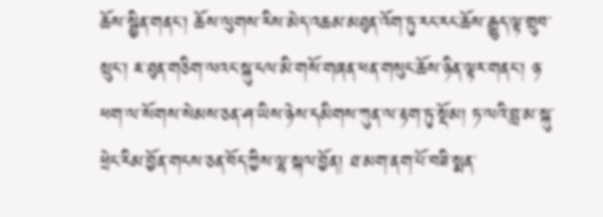ཆོས་སྦྱིན་གནང་། ཆོས་ལུགས་རིས་མེད་འཆམ་མཐུན་འོག་ཏུ་རང་རང་ཆོས་རྒྱུད་ལྟ་གྲུབ་སྲུང་། ཇ་ཐུན་གཅིག་ལའང་སྐུ་ངལ་མི་གསོ་གཞན་ཕན་གསུང་ཆོས་ཉིན་ལྟར་གནང་། ཉ་ཕག་ལ་སོགས་སེམས་ཅན་ཤ་ཡིས་ཉེས་དམིགས་ཀུན་ལ་རྟག་ཏུ་སྡོམ། ཏ་ལའི་བླ་མ་སྐུ་ཕྲེང་རིམ་བྱོན་གངས་ཅན་བོད་ཀྱིས་ལྷ་སྐལ་བྱོན། ཐ་མག་ནག་པོ་བཟི་སྨན་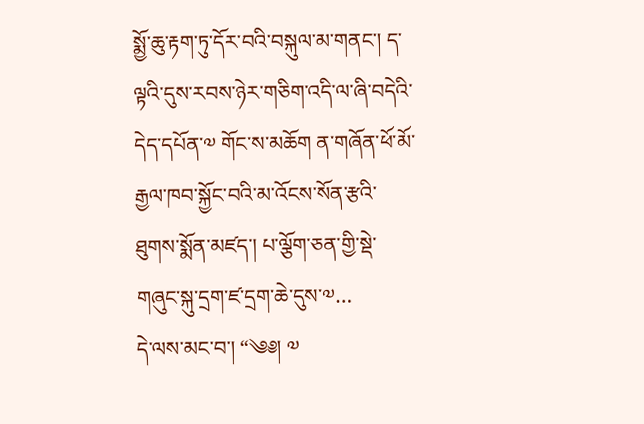སྨྱོ་ཆུ་རྟག་ཏུ་དོར་བའི་བསྐུལ་མ་གནང་། ད་ལྟའི་དུས་རབས་ཉེར་གཅིག་འདི་ལ་ཞི་བདེའི་དེད་དཔོན་༧ གོང་ས་མཆོག ན་གཞོན་ཕོ་མོ་རྒྱལ་ཁབ་སྐྱོང་བའི་མ་འོངས་སོན་རྩའི་ཐུགས་སྨོན་མཛད་། པ་ལྕོག་ཅན་གྱི་སྡེ་གཞུང་སྐུ་དྲག་ཛ་དྲག་ཆེ་དུས་༧…
དེ་ལས་མང་བ་། “༄༅། ༧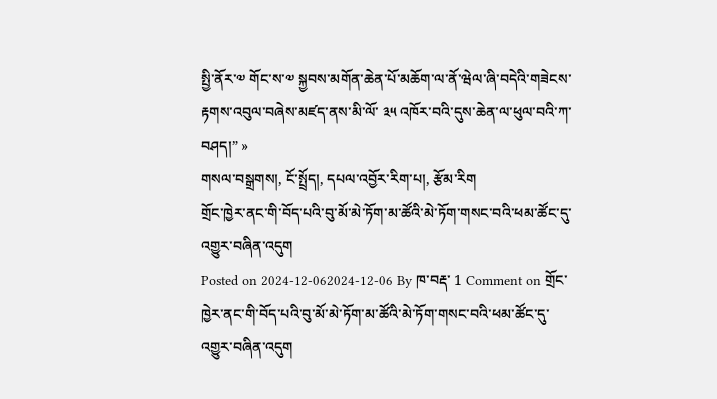སྤྱི་ནོར་༧ གོང་ས་༧ སྐྱབས་མགོན་ཆེན་པོ་མཆོག་ལ་ནོ་ཝེལ་ཞི་བདེའི་གཟེངས་རྟགས་འབུལ་བཞེས་མཛད་ནས་མི་ལོ་ ༣༥ འཁོར་བའི་དུས་ཆེན་ལ་ཕུལ་བའི་ཀ་བཤད།” »
གསལ་བསྒྲགས།, ངོ་སྤྲོད།, དཔལ་འབྱོར་རིག་པ།, རྩོམ་རིག
གྲོང་ཁྱེར་ནང་གི་བོད་པའི་བུ་མོ་མེ་ཏོག་མ་ཚོའི་མེ་ཏོག་གསང་བའི་ཕམ་ཚོང་དུ་འགྱུར་བཞིན་འདུག
Posted on 2024-12-062024-12-06 By ཁ་བརྡ་ 1 Comment on གྲོང་ཁྱེར་ནང་གི་བོད་པའི་བུ་མོ་མེ་ཏོག་མ་ཚོའི་མེ་ཏོག་གསང་བའི་ཕམ་ཚོང་དུ་འགྱུར་བཞིན་འདུག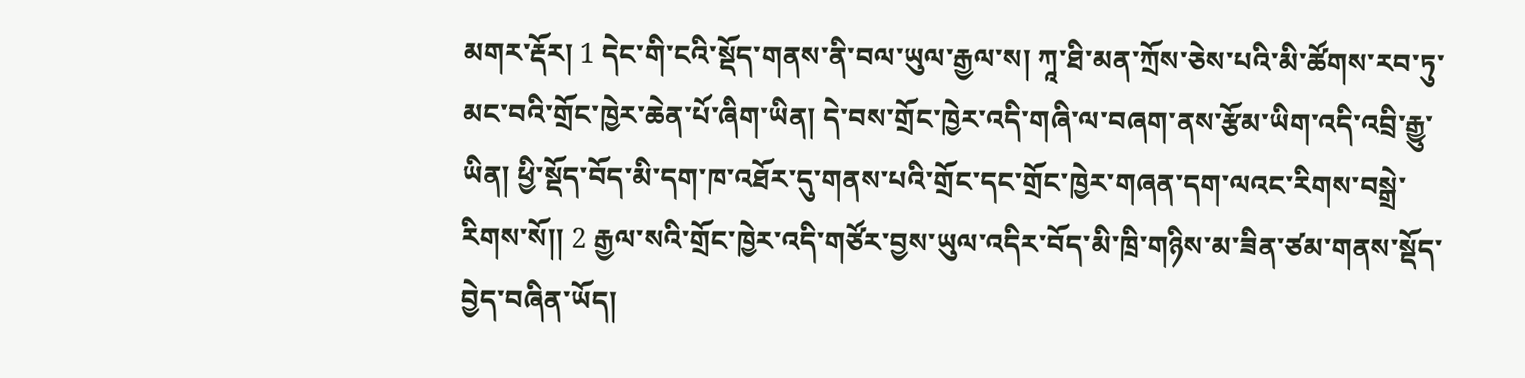མགར་རྡོར། 1 དེང་གི་ངའི་སྡོད་གནས་ནི་བལ་ཡུལ་རྒྱལ་ས། ཀཱ་ཐི་མན་ཀྲོས་ཅེས་པའི་མི་ཚོགས་རབ་ཏུ་མང་བའི་གྲོང་ཁྱེར་ཆེན་པོ་ཞིག་ཡིན། དེ་བས་གྲོང་ཁྱེར་འདི་གཞི་ལ་བཞག་ནས་རྩོམ་ཡིག་འདི་འབྲི་རྒྱུ་ཡིན། ཕྱི་སྡོད་བོད་མི་དག་ཁ་འཐོར་དུ་གནས་པའི་གྲོང་དང་གྲོང་ཁྱེར་གཞན་དག་ལའང་རིགས་བསྒྲེ་རིགས་སོ།། 2 རྒྱལ་སའི་གྲོང་ཁྱེར་འདི་གཙོར་བྱས་ཡུལ་འདིར་བོད་མི་ཁྲི་གཉིས་མ་ཟིན་ཙམ་གནས་སྡོད་བྱེད་བཞིན་ཡོད།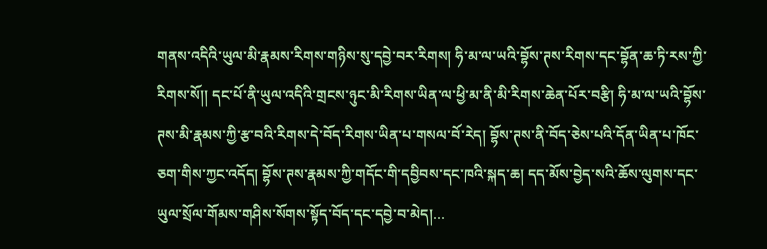གནས་འདིའི་ཡུལ་མི་རྣམས་རིགས་གཉིས་སུ་དབྱེ་བར་རིགས། ཧི་མ་ལ་ཡའི་བྷོས་ཊས་རིགས་དང་བྷོན་ཆ་ཏི་རས་ཀྱི་རིགས་སོ།། དང་པོ་ནི་ཡུལ་འདིའི་གྲངས་ཉུང་མི་རིགས་ཡིན་ལ་ཕྱི་མ་ནི་མི་རིགས་ཆེན་པོར་བརྩི། ཧི་མ་ལ་ཡའི་བྷོས་ཊས་མི་རྣམས་ཀྱི་རྩ་བའི་རིགས་དེ་བོད་རིགས་ཡིན་པ་གསལ་བོ་རེད། བྷོས་ཊས་ནི་བོད་ཅེས་པའི་དོན་ཡིན་པ་ཁོང་ཅག་གིས་ཀྱང་འདོད། བྷོས་ཊས་རྣམས་ཀྱི་གདོང་གི་དབྱིབས་དང་ཁའི་སྐད་ཆ། དད་མོས་བྱེད་སའི་ཆོས་ལུགས་དང་ཡུལ་སྲོལ་གོམས་གཤིས་སོགས་སྟོད་བོད་དང་དབྱེ་བ་མེད།…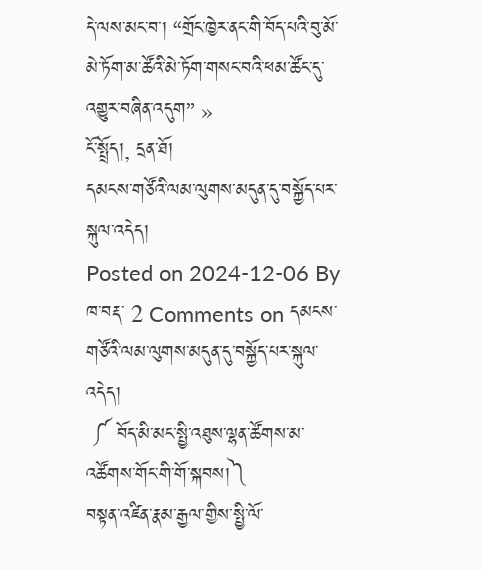དེ་ལས་མང་བ་། “གྲོང་ཁྱེར་ནང་གི་བོད་པའི་བུ་མོ་མེ་ཏོག་མ་ཚོའི་མེ་ཏོག་གསང་བའི་ཕམ་ཚོང་དུ་འགྱུར་བཞིན་འདུག” »
ངོ་སྤྲོད།, དྲན་ཐོ།
དམངས་གཙོའི་ལམ་ལུགས་མདུན་དུ་བསྐྱོད་པར་སྐུལ་འདེད།
Posted on 2024-12-06 By ཁ་བརྡ་ 2 Comments on དམངས་གཙོའི་ལམ་ལུགས་མདུན་དུ་བསྐྱོད་པར་སྐུལ་འདེད།
 ༼ བོད་མི་མང་སྤྱི་འཐུས་ལྷན་ཚོགས་མ་འཚོགས་གོང་གི་གོ་སྐབས།༽             བསྟན་འཛིན་རྣམ་རྒྱལ་གྱིས་སྤྱི་ལོ་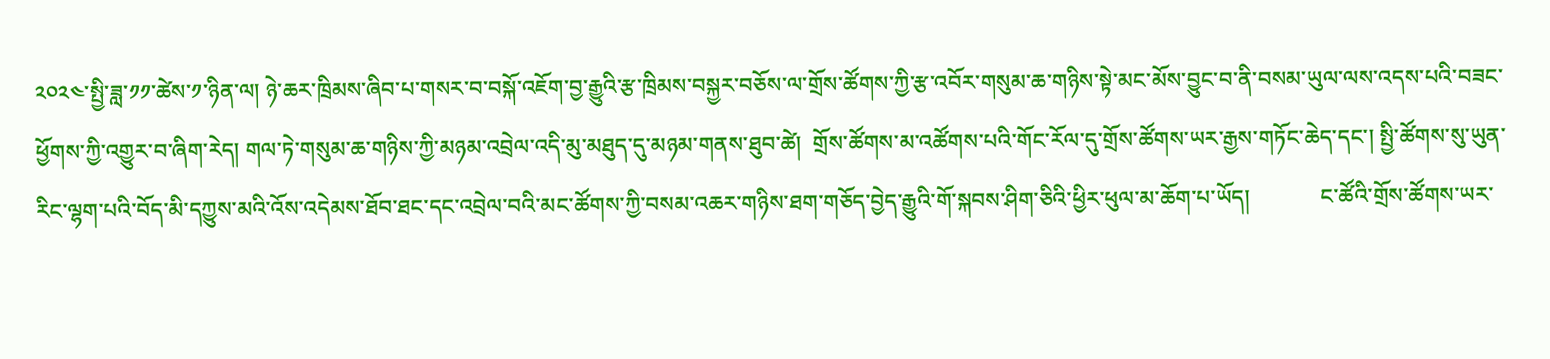༢༠༢༤་སྤྱི་ཟླ་༡༡་ཚེས་༡་ཉིན་ལ། ཉེ་ཆར་ཁྲིམས་ཞིབ་པ་གསར་བ་བསྐོ་འཇོག་བྱ་རྒྱུའི་རྩ་ཁྲིམས་བསྐྱར་བཅོས་ལ་གྲོས་ཚོགས་ཀྱི་རྩ་འབོར་གསུམ་ཆ་གཉིས་སྟེ་མང་མོས་བྱུང་བ་ནི་བསམ་ཡུལ་ལས་འདས་པའི་བཟང་ཕྱོགས་ཀྱི་འགྱུར་བ་ཞིག་རེད། གལ་ཏེ་གསུམ་ཆ་གཉིས་ཀྱི་མཉམ་འབྲེལ་འདི་མུ་མཐུད་དུ་མཉམ་གནས་ཐུབ་ཚེ།  གྲོས་ཚོགས་མ་འཚོགས་པའི་གོང་རོལ་དུ་གྲོས་ཚོགས་ཡར་རྒྱས་གཏོང་ཆེད་དང་། སྤྱི་ཚོགས་སུ་ཡུན་རིང་ལྷག་པའི་བོད་མི་དཀྱུས་མའི་འོས་འདེམས་ཐོབ་ཐང་དང་འབྲེལ་བའི་མང་ཚོགས་ཀྱི་བསམ་འཆར་གཉིས་ཐག་གཅོད་བྱེད་རྒྱུའི་གོ་སྐབས་ཤིག་ཅིའི་ཕྱིར་ཕུལ་མ་ཆོག་པ་ཡོད།             ང་ཚོའི་གྲོས་ཚོགས་ཡར་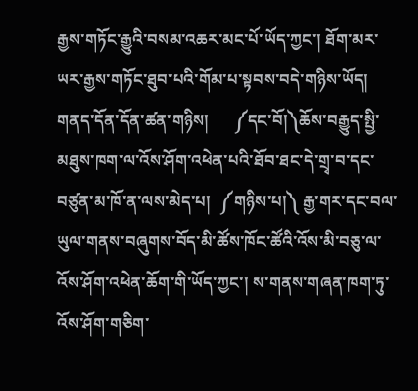རྒྱས་གཏོང་རྒྱུའི་བསམ་འཆར་མང་པོ་ཡོད་ཀྱང་། ཐོག་མར་ཡར་རྒྱས་གཏོང་ཐུབ་པའི་གོམ་པ་སྟབས་བདེ་གཉིས་ཡོད། གནད་དོན་དོན་ཚན་གཉིས།      ༼དང་བོ།༽ཆོས་བརྒྱུད་སྤྱི་མཐུས་ཁག་ལ་འོས་ཤོག་འཕེན་པའི་ཐོབ་ཐང་དེ་གྲྭ་བ་དང་བཙུན་མ་ཁོ་ན་ལས་མེད་པ།  ༼གཉིས་པ།༽ རྒྱ་གར་དང་བལ་ཡུལ་གནས་བཞུགས་བོད་མི་ཚོས་ཁོང་ཚོའི་འོས་མི་བཅུ་ལ་འོས་ཤོག་འཕེན་ཆོག་གི་ཡོད་ཀྱང་། ས་གནས་གཞན་ཁག་ཏུ་འོས་ཤོག་གཅིག་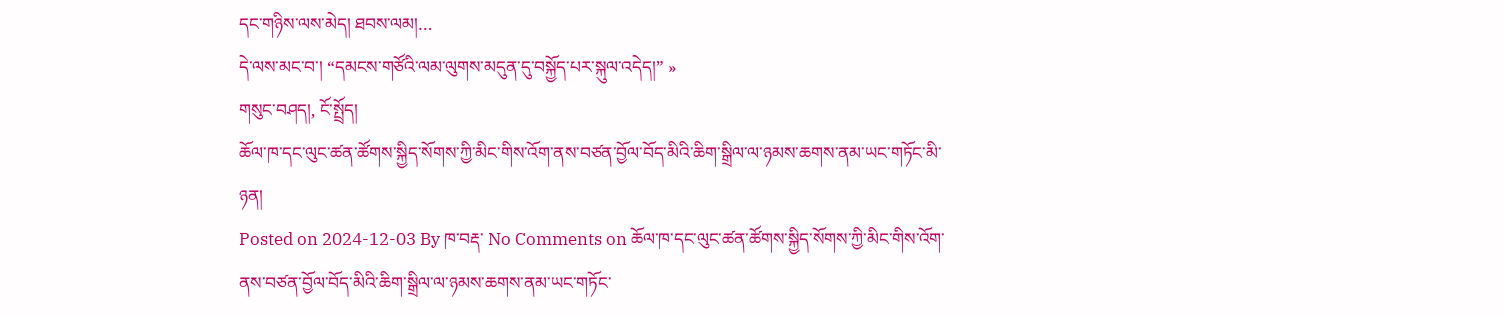དང་གཉིས་ལས་མེད། ཐབས་ལམ།…
དེ་ལས་མང་བ་། “དམངས་གཙོའི་ལམ་ལུགས་མདུན་དུ་བསྐྱོད་པར་སྐུལ་འདེད།” »
གསུང་བཤད།, ངོ་སྤྲོད།
ཆོལ་ཁ་དང་ལུང་ཚན་ཚོགས་སྐྱིད་སོགས་ཀྱི་མིང་གིས་འོག་ནས་བཙན་བྱོལ་བོད་མིའི་ཆིག་སྒྲིལ་ལ་ཉམས་ཆགས་ནམ་ཡང་གཏོང་མི་ཉན།
Posted on 2024-12-03 By ཁ་བརྡ་ No Comments on ཆོལ་ཁ་དང་ལུང་ཚན་ཚོགས་སྐྱིད་སོགས་ཀྱི་མིང་གིས་འོག་ནས་བཙན་བྱོལ་བོད་མིའི་ཆིག་སྒྲིལ་ལ་ཉམས་ཆགས་ནམ་ཡང་གཏོང་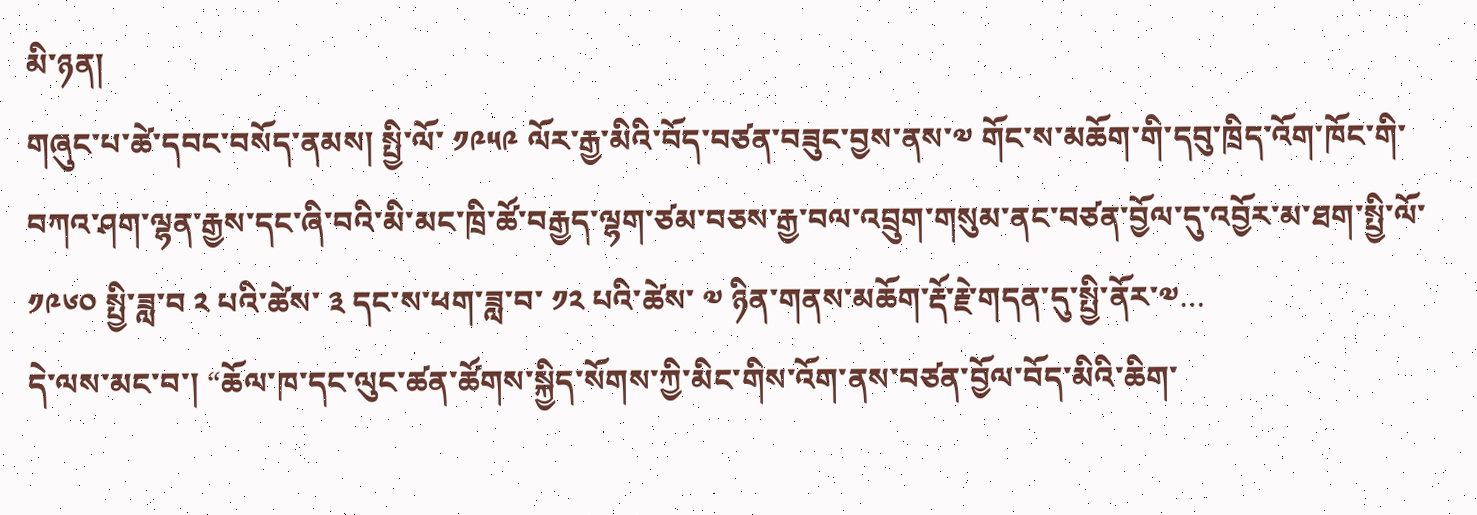མི་ཉན།
གཞུང་པ་ཚེ་དབང་བསོད་ནམས། སྤྱི་ལོ་ ༡༩༥༩ ལོར་རྒྱ་མིའི་བོད་བཙན་བཟུང་བྱས་ནས་༧ གོང་ས་མཆོག་གི་དབུ་ཁྲིད་འོག་ཁོང་གི་བཀའ་ཤག་ལྷན་རྒྱས་དང་ཞི་བའི་མི་མང་ཁྲི་ཚོ་བརྒྱད་ལྷག་ཙམ་བཅས་རྒྱ་བལ་འབྲུག་གསུམ་ནང་བཙན་བྱོལ་དུ་འབྱོར་མ་ཐག་སྤྱི་ལོ་ ༡༩༦༠ སྤྱི་ཟླ་བ ༢ པའི་ཚེས་ ༣ དང་ས་ཕག་ཟླ་བ་ ༡༢ པའི་ཚེས་ ༧ ཉིན་གནས་མཆོག་རྡོ་རྗེ་གདན་དུ་སྤྱི་ནོར་༧…
དེ་ལས་མང་བ་། “ཆོལ་ཁ་དང་ལུང་ཚན་ཚོགས་སྐྱིད་སོགས་ཀྱི་མིང་གིས་འོག་ནས་བཙན་བྱོལ་བོད་མིའི་ཆིག་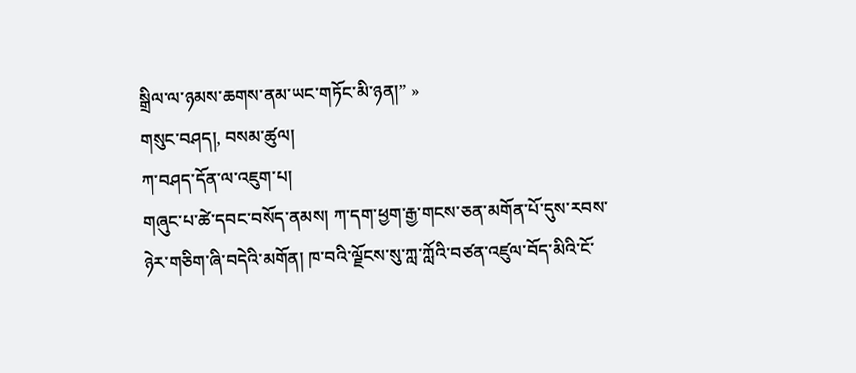སྒྲིལ་ལ་ཉམས་ཆགས་ནམ་ཡང་གཏོང་མི་ཉན།” »
གསུང་བཤད།, བསམ་ཚུལ།
ཀ་བཤད་དོན་ལ་འཇུག་པ།
གཞུང་པ་ཚེ་དབང་བསོད་ནམས། ཀ་དག་ཕྱག་རྒྱ་གངས་ཅན་མགོན་པོ་དུས་རབས་ཉེར་གཅིག་ཞི་བདེའི་མགོན། ཁ་བའི་ལྗོངས་སུ་ཀླ་ཀློའི་བཙན་འཛུལ་བོད་མིའི་ངོ་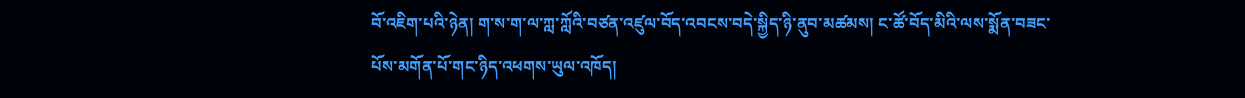བོ་འཇིག་པའི་ཉེན། ག་ས་ག་ལ་ཀླ་ཀློའི་བཙན་འཛུལ་བོད་འབངས་བདེ་སྐྱིད་ཉི་ནུབ་མཚམས། ང་ཚོ་བོད་མིའི་ལས་སྨོན་བཟང་པོས་མགོན་པོ་གང་ཉིད་འཕགས་ཡུལ་འཁོད།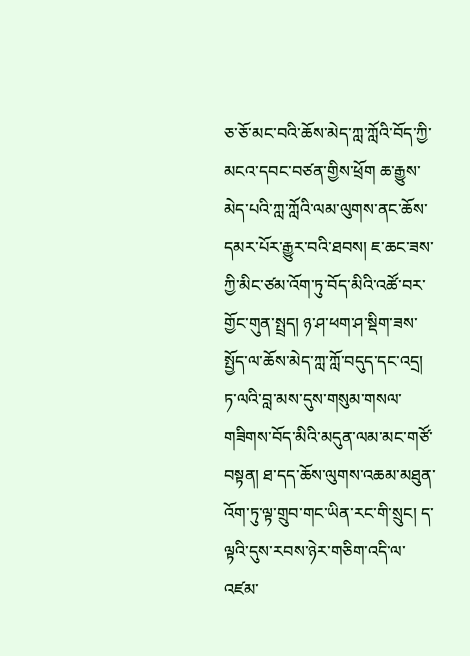ཅ་ཅོ་མང་བའི་ཆོས་མེད་ཀླ་ཀློའི་བོད་ཀྱི་མངའ་དབང་བཙན་གྱིས་ཕྲོག ཆ་རྒྱུས་མེད་པའི་ཀླ་ཀློའི་ལམ་ལུགས་ནང་ཆོས་དམར་པོར་རྒྱུར་བའི་ཐབས། ཇ་ཆང་ཟས་ཀྱི་མིང་ཙམ་འོག་ཏུ་བོད་མིའི་འཚོ་བར་གྱོང་གུན་སྤྲད། ཉ་ཤ་ཕག་ཤ་སྡིག་ཟས་སྤྱོད་ལ་ཆོས་མེད་ཀླ་ཀློ་བདུད་དང་འདྲ། ཏ་ལའི་བླ་མས་དུས་གསུམ་གསལ་གཟིགས་བོད་མིའི་མདུན་ལམ་མང་གཙོ་བསྟན། ཐ་དད་ཆོས་ལུགས་འཆམ་མཐུན་འོག་ཏུ་ལྟ་གྲུབ་གང་ཡིན་རང་གི་སྲུང། ད་ལྟའི་དུས་རབས་ཉེར་གཅིག་འདི་ལ་འཛམ་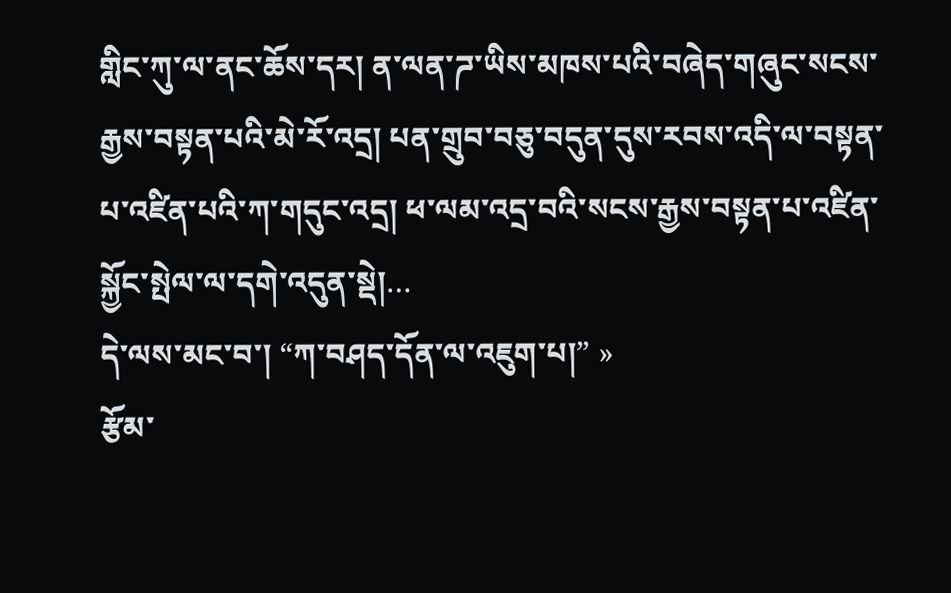གླིང་ཀུ་ལ་ནང་ཆོས་དར། ན་ལན་ཌ་ཡིས་མཁས་པའི་བཞེད་གཞུང་སངས་རྒྱས་བསྟན་པའི་མེ་རོ་འདྲ། པན་གྲུབ་བཅུ་བདུན་དུས་རབས་འདི་ལ་བསྟན་པ་འཛིན་པའི་ཀ་གདུང་འདྲ། ཕ་ལམ་འདྲ་བའི་སངས་རྒྱས་བསྟན་པ་འཛིན་སྐྱོང་སྤེལ་ལ་དགེ་འདུན་སྡེ།…
དེ་ལས་མང་བ་། “ཀ་བཤད་དོན་ལ་འཇུག་པ།” »
རྩོམ་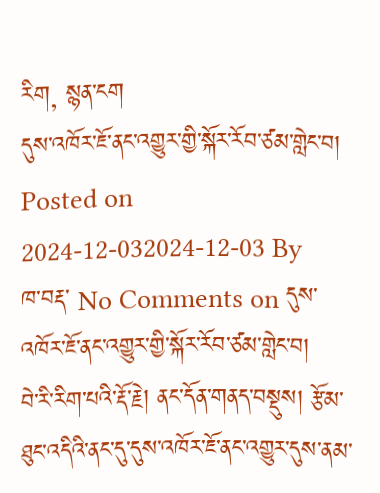རིག, སྙན་ངག
དུས་འཁོར་ཇོ་ནང་འགྱུར་གྱི་སྐོར་རོབ་ཙམ་གླེང་བ།
Posted on 2024-12-032024-12-03 By ཁ་བརྡ་ No Comments on དུས་འཁོར་ཇོ་ནང་འགྱུར་གྱི་སྐོར་རོབ་ཙམ་གླེང་བ།
བེ་རི་རིག་པའི་རྡོ་རྗེ། ནང་དོན་གནད་བསྡུས། རྩོམ་ཐུང་འདིའི་ནང་དུ་དུས་འཁོར་ཇོ་ནང་འགྱུར་དུས་ནམ་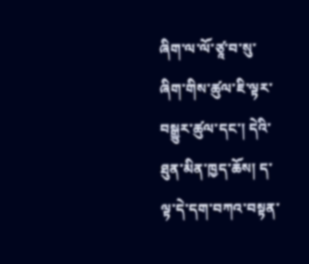ཞིག་ལ་ལོ་ཙཱ་བ་སུ་ཞིག་གིས་ཚུལ་ཇི་ལྟར་བསྒྱུར་ཚུལ་དང་། དེའི་ཐུན་མིན་ཁྱད་ཆོས། ད་ལྟ་དེ་དག་བཀའ་བསྟན་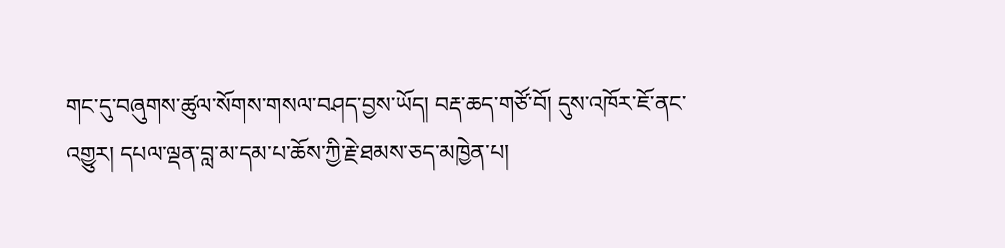གང་དུ་བཞུགས་ཚུལ་སོགས་གསལ་བཤད་བྱས་ཡོད། བརྡ་ཆད་གཙོ་བོ། དུས་འཁོར་ཇོ་ནང་འགྱུར། དཔལ་ལྡན་བླ་མ་དམ་པ་ཆོས་ཀྱི་རྗེ་ཐམས་ཅད་མཁྱེན་པ།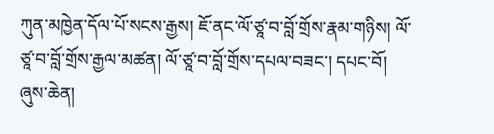ཀུན་མཁྱེན་དོལ་པོ་སངས་རྒྱས། ཇོ་ནང་ལོ་ཙཱ་བ་བློ་གྲོས་རྣམ་གཉིས། ལོ་ཙཱ་བ་བློ་གྲོས་རྒྱལ་མཚན། ལོ་ཙཱ་བ་བློ་གྲོས་དཔལ་བཟང་། དཔང་བོ། ཞུས་ཆེན།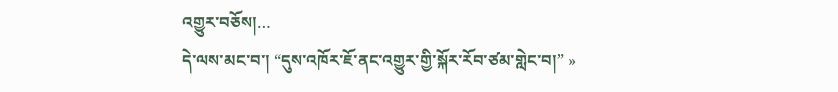འགྱུར་བཅོས།…
དེ་ལས་མང་བ་། “དུས་འཁོར་ཇོ་ནང་འགྱུར་གྱི་སྐོར་རོབ་ཙམ་གླེང་བ།” »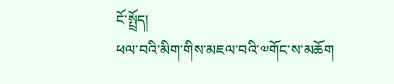ངོ་སྤྲོད།
ཕལ་བའི་མིག་གིས་མཇལ་བའི་༧གོང་ས་མཆོག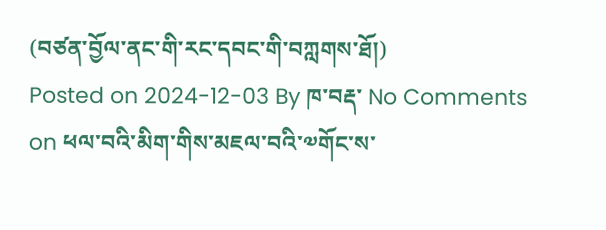(བཙན་བྱོལ་ནང་གི་རང་དབང་གི་བཀླགས་ཐོ།)
Posted on 2024-12-03 By ཁ་བརྡ་ No Comments on ཕལ་བའི་མིག་གིས་མཇལ་བའི་༧གོང་ས་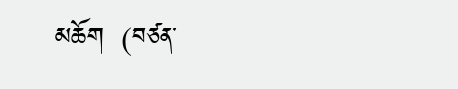མཆོག  (བཙན་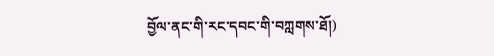བྱོལ་ནང་གི་རང་དབང་གི་བཀླགས་ཐོ།)